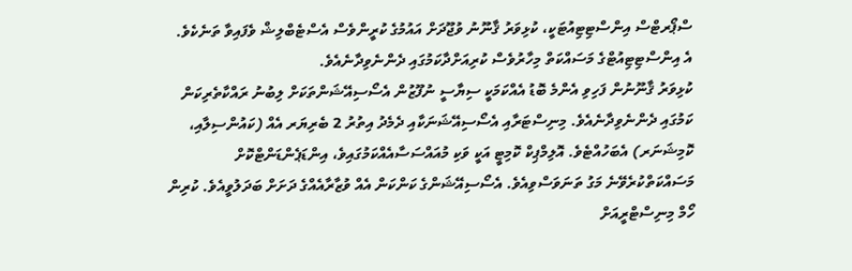ސްޕޯރޓްސް އިންސްޓިޓިއުޓަކީ، ކުޅިވަރު ޤާނޫނު ވުޖޫދަށް އައުމުގެ ކުރީންވެސް އެސްޓެބްލިޝް ވެފައިވާ ތަނެކެވެ. އެ އިންސްޓިޓިއުޓްގެ މަސައްކަތް މިހާރުވެސް ކުރިއަށްދާކަމުގައި ދެންނެވިދާނެއެވެ.
ކުޅިވަރު ޤާނޫނުން ފަހިވި އެންމެ ބޮޑު އެއްކަމަކީ ސިޔާސީ ނުފޫޒުން އެސޯސިއޭޝަންތަކަށް ލިބުނު ރައްކާތެރިކަން ކަމުގައި ދެންނެވިދާނެއެވެ. މިނިސްޓަރާއި އެސޯސިއޭޝަނަކާއި ދެމެދު އިތުރު 2 ބެރިޔަރ އެއް (ކައުންސިލާއި، ކޮމިޝަނަރ) އެބަހުއްޓެވެ. އޮލިމްޕިކް ކޮމިޓީ އަކީ ވަކި މުއައްސަސާއެއްކަމުގައިވެ، އިންޑަޕެންޑަންޓްކޮށް މަސައްކަތްކުރެވޭނެ މަގު ތަނަވަސްވިއެވެ. އެސޯސިއޭޝަންގެ ކަންކަން އެއް ވުޒާރާއެއްގެ ދަށަށް ބަދަލުވީއެވެ. ކުރިން ހޯމް މިނިސްޓްރީއަށް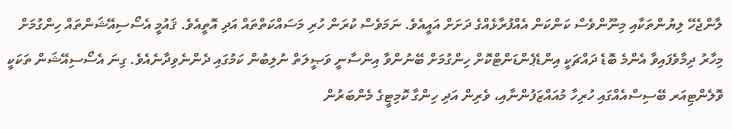ލާންޖެހޭ ލިޔުންތަކާއި މިނޫންވެސް ކަންކަން އެއްފުރާޅެއްގެ ދަށަށް އައީއެވެ. ނަމަވެސް ކުރަން ހުރި މަސައްކަތްތައް އަދި އޮތީއެވެ. ޤައުމީ އެސޯސިއޭޝަންތައް ހިންގުމަށް މިހާރު ދިމާވެފައިވާ އެންމެ ބޮޑެ ދައްޗަކީ އިންޑެޕެންޑަންޓްކޮށް ހިންގުމަށް ބޭނުންވާ އިންސާނީ ވަޞީލަތް ނުލިބުން ކަމުގައި ދެންނެވިދާނެއެވެ. ގިނަ އެސޯސިއޭޝަން ތަކަކީ ވޮލެންޓިއަރ ބޭސިސްއެއްގައި ހުރިހާ މުއައްޒަފުންނާއި، ވެރިން އަދި ހިންގާ ކޮމިޓީގެ މެންބަރުން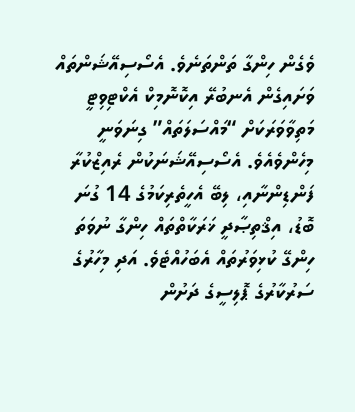ވެގެން ހިންގާ ތަންތަނެވެ. އެސޯސިއޭޝަންތައް ވަށައިގެން އެނބުރޭ އިކޮނޮމިކް އެކްޓިވިޓީ މަތިވާވަރަކަށް “މައްސަލަތައް” ގިނަވަނީ މިހެންވެއެވެ. އެސޯސިއޭޝަނަކުން ރެއިޒްކުރާ ފަންޑިންނާއި، ލިބޭ އެހީތެރިކަމުގެ 14 ގުނަ ބޮޑު، އިޤްތިޞާދީ ޚަރަކާތްތައް ހިންގާ ނުވަތަ ހިންގޭ ކުޅިވަރުތައް އެބަހުއްޓެވެ. އަދި މިހާރުގެ ސަރުކާރުގެ ޕޮލިސީގެ ދަށުން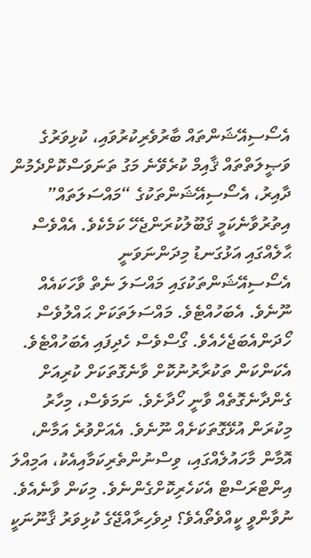އެސޯސިއޭޝަންތައް ބާރުވެރިކުރުވައި، ކުޅިވަރުގެ ވަޞީލަތްތައް ޤާއިމް ކުރެވޭނެ މަގު ތަނަވަސްކޮށްދެމުން ދާއިރު، އެސޯސިއޭޝަންތަކުގެ “މައްސަލަތައް” އިތުރުވާނެކަމީ ޤަބޫލުކުރަންޖެހޭ ކަމެކެވެ. އެއްވެސް ޙާލެއްގައި އަޅުގަނޑު މިދަންނަވަނީ އެސޯސިއޭޝަންތަކުގައި މައްސަލަ ނެތް ވާހަކައެއް ނޫނެވެ. އެބަހުއްޓެވެ. މައްސަލަތަކަށް ޙައްލުވެސް ހޯދަންއެބަޖެހެއެވެ. ގޯސްވެސް ހެދިފައި އެބަހުއްޓެވެ. އެކަންކަން ތަކުރާރުނުކޮށް ވާނެގޮތަކަށް ކުރިއަށް ގެންދާނެގޮތެއް ވާނީ ހޯދާށެވެ. ނަމަވެސް، މިހާރު މިކުރަން އުޅޭގޮތަކަށެއް ނޫނެވެ. އެއަށްވުރެ އަމާން، އޮމާން މާހައުލެއްގައި، ވިސްނުންތެރިކަމާއިއެކު، އަމިއްލަ އިންޓްރަސްޓް އެކަހެރިކޮށްގެންނެވެ. މިކަން ވާނެއެވެ. ނުވާންވީ ކީއްވެތޯއެވެ؟ ދިވެހިރާއްޖޭގެ ކުޅިވަރު ޤާނޫނަކީ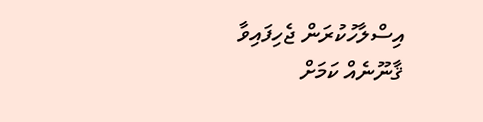އިސްލާހުކުރަން ޖެހިފައިވާ ޤާނޫނެއް ކަމަށް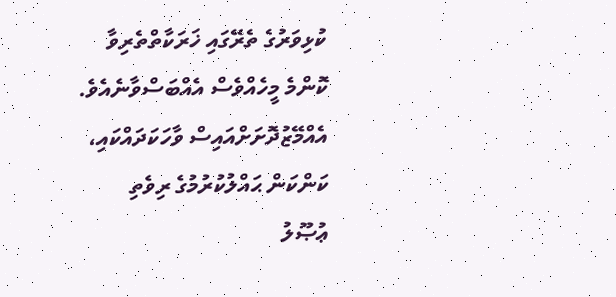ކުޅިވަރުގެ ތެރޭގައި ޚަރަކާތްތެރިވާ ކޮންމެ މީހެއްވެސް އެއްބަސްވާނެއެވެ. އެއްމޭޒުދޮށަށްއައިސް ވާހަކަދައްކައި، ކަންކަން ޙައްލުކުރުމުގެ ރިވެތި ޢުޞޫލު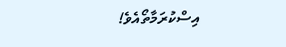އިސްކުރަމާތޯއެވެ!